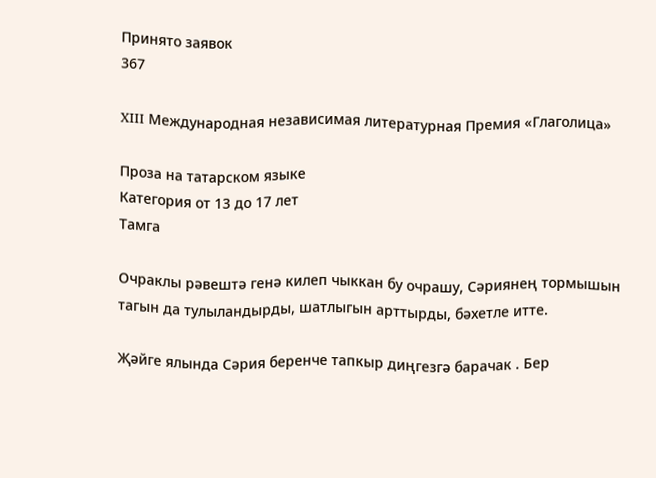Принято заявок
367

XIII Международная независимая литературная Премия «Глаголица»

Проза на татарском языке
Категория от 13 до 17 лет
Тамга

Очраклы рәвештә генә килеп чыккан бу очрашу, Сәриянең тормышын тагын да тулыландырды, шатлыгын арттырды, бәхетле итте.

Җәйге ялында Сәрия беренче тапкыр диңгезгә барачак . Бер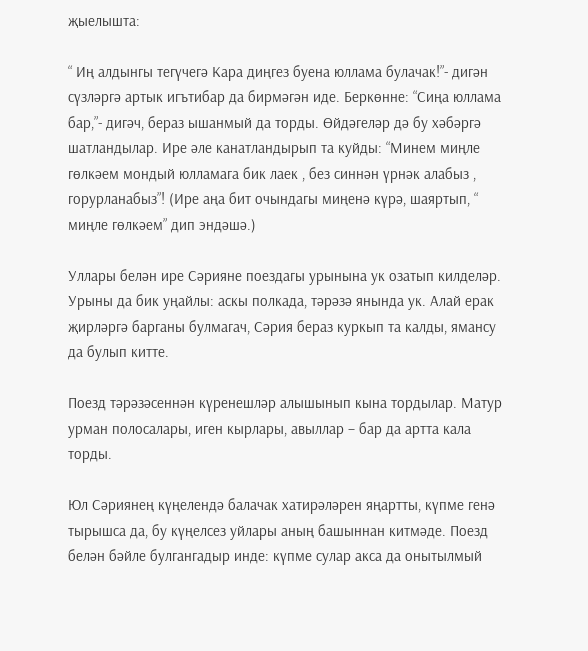җыелышта:

“ Иң алдынгы тегүчегә Кара диңгез буена юллама булачак!”- дигән сүзләргә артык игътибар да бирмәгән иде. Беркөнне: “Сиңа юллама бар,”- дигәч, бераз ышанмый да торды. Өйдәгеләр дә бу хәбәргә шатландылар. Ире әле канатландырып та куйды: “Минем миңле гөлкәем мондый юлламага бик лаек , без синнән үрнәк алабыз , горурланабыз”! (Ире аңа бит очындагы миңенә күрә, шаяртып, “ миңле гөлкәем” дип эндәшә.)

Уллары белән ире Сәрияне поездагы урынына ук озатып килделәр. Урыны да бик уңайлы: аскы полкада, тәрәзә янында ук. Алай ерак җирләргә барганы булмагач, Сәрия бераз куркып та калды, ямансу да булып китте.

Поезд тәрәзәсеннән күренешләр алышынып кына тордылар. Матур урман полосалары, иген кырлары, авыллар – бар да артта кала торды.

Юл Сәриянең күңелендә балачак хатирәләрен яңартты, күпме генә тырышса да, бу күңелсез уйлары аның башыннан китмәде. Поезд белән бәйле булгангадыр инде: күпме сулар акса да онытылмый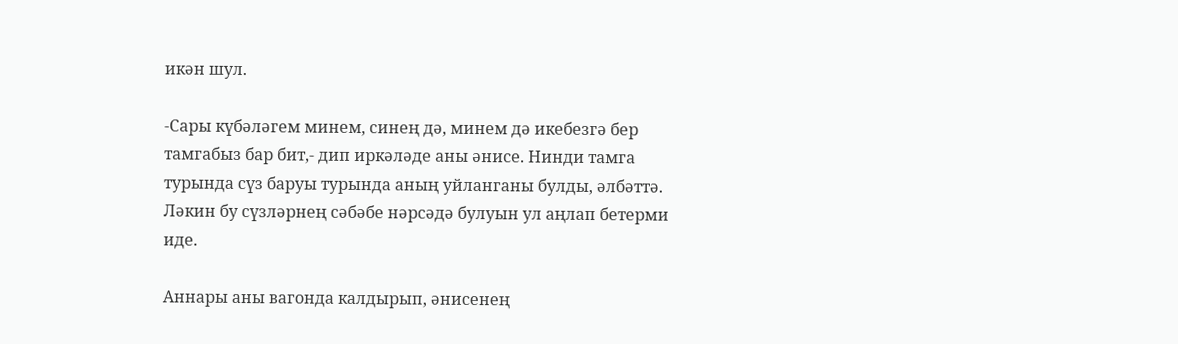икән шул.

-Сары күбәләгем минем, синең дә, минем дә икебезгә бер тамгабыз бар бит,- дип иркәләде аны әнисе. Нинди тамга турында сүз баруы турында аның уйланганы булды, әлбәттә. Ләкин бу сүзләрнең сәбәбе нәрсәдә булуын ул аңлап бетерми иде.

Аннары аны вагонда калдырып, әнисенең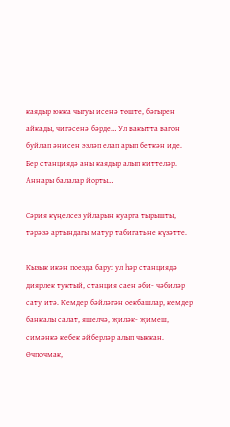каядыр юкка чыгуы исенә төште, бәгырен айкады, чигәсенә бәрде… Ул вакытта вагон буйлап әнисен эзләп елап арып беткән иде. Бер станциядә аны каядыр алып киттеләр. Аннары балалар йорты…

Сәрия күңелсез уйларын куарга тырышты, тәрәзә артындагы матур табигатьне күзәтте.

Кызык икән поезда бару: ул һәр станциядә диярлек туктый, станция саен әби- чәбиләр сату итә. Кемдер бәйләгән оекбашлар, кемдер банкалы салат, яшелчә, җиләк- җимеш, симәнкә кебек әйберләр алып чыккан. Өчпочмак,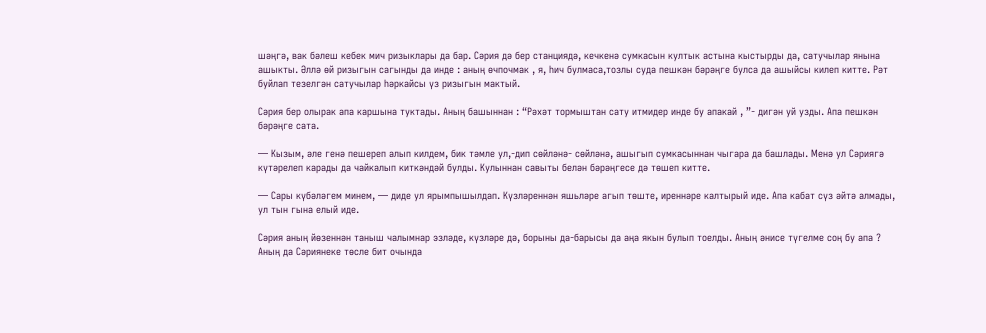шәңгә, вак бәлеш кебек мич ризыклары да бар. Сәрия дә бер станциядә, кечкенә сумкасын култык астына кыстырды да, сатучылар янына ашыкты. Әллә өй ризыгын сагынды да инде : аның өчпочмак , я, һич булмаса,тозлы суда пешкән бәрәңге булса да ашыйсы килеп китте. Рәт буйлап тезелгән сатучылар һәркайсы үз ризыгын мактый.

Сәрия бер олырак апа каршына туктады. Аның башыннан : “Рәхәт тормыштан сату итмидер инде бу апакай , ”- дигән уй узды. Апа пешкән бәрәңге сата.

— Кызым, әле генә пешереп алып килдем, бик тәмле ул,-дип сөйләнә- сөйләнә, ашыгып сумкасыннан чыгара да башлады. Менә ул Сәриягә күтәрелеп карады да чайкалып киткәндәй булды. Кулыннан савыты белән бәрәңгесе дә төшеп китте.

— Сары күбәләгем минем, — диде ул ярымпышылдап. Күзләреннән яшьләре агып төште, иреннәре калтырый иде. Апа кабат сүз әйтә алмады, ул тын гына елый иде.

Сәрия аның йөзеннән таныш чалымнар эзләде, күзләре дә, борыны да-барысы да аңа якын булып тоелды. Аның әнисе түгелме соң бу апа ? Аның да Сәриянеке төсле бит очында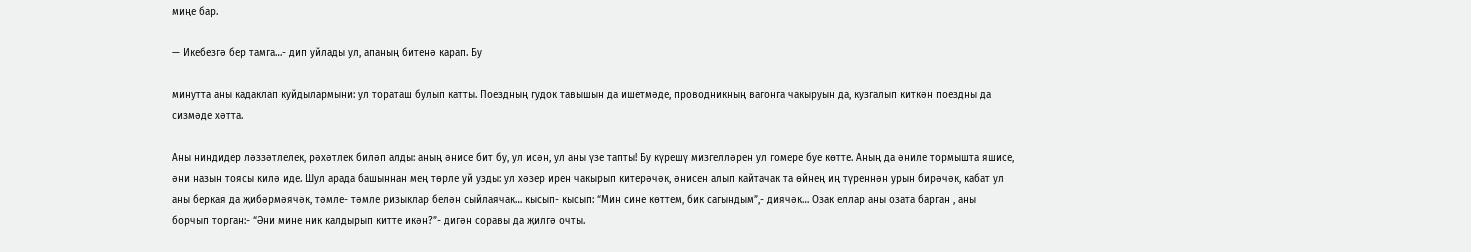миңе бар.

— Икебезгә бер тамга…- дип уйлады ул, апаның битенә карап. Бу

минутта аны кадаклап куйдылармыни: ул тораташ булып катты. Поездның гудок тавышын да ишетмәде, проводникның вагонга чакыруын да, кузгалып киткән поездны да сизмәде хәтта.

Аны ниндидер ләззәтлелек, рәхәтлек биләп алды: аның әнисе бит бу, ул исән, ул аны үзе тапты! Бу күрешү мизгелләрен ул гомере буе көтте. Аның да әниле тормышта яшисе, әни назын тоясы килә иде. Шул арада башыннан мең төрле уй узды: ул хәзер ирен чакырып китерәчәк, әнисен алып кайтачак та өйнең иң түреннән урын бирәчәк, кабат ул аны беркая да җибәрмәячәк, тәмле- тәмле ризыклар белән сыйлаячак… кысып- кысып: “Мин сине көттем, бик сагындым”,- диячәк… Озак еллар аны озата барган , аны борчып торган:- “Әни мине ник калдырып китте икән?”- дигән соравы да җилгә очты.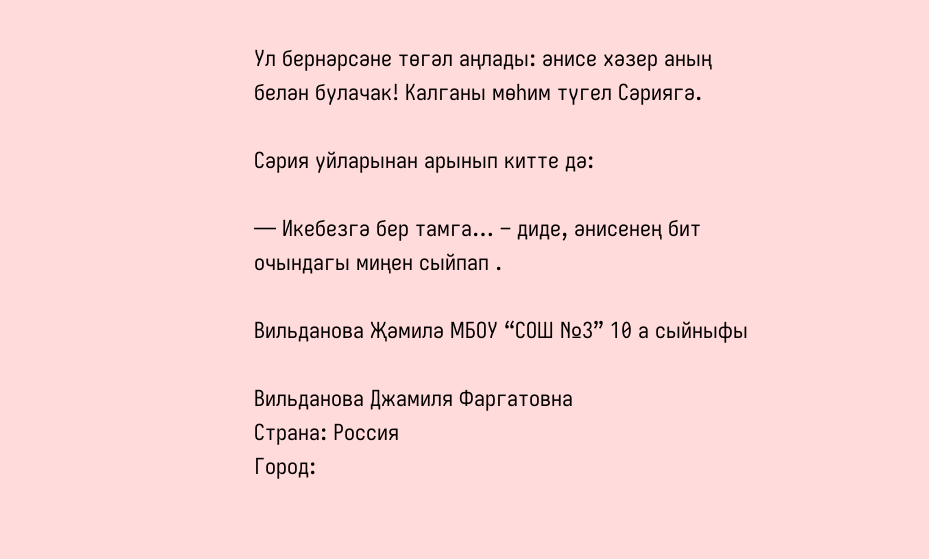Ул бернәрсәне төгәл аңлады: әнисе хәзер аның белән булачак! Калганы мөһим түгел Сәриягә.

Сәрия уйларынан арынып китте дә:

— Икебезгә бер тамга… – диде, әнисенең бит очындагы миңен сыйпап .

Вильданова Җәмилә МБОУ “СОШ №3” 10 а сыйныфы

Вильданова Джамиля Фаргатовна
Страна: Россия
Город: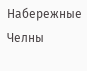Набережные Челны